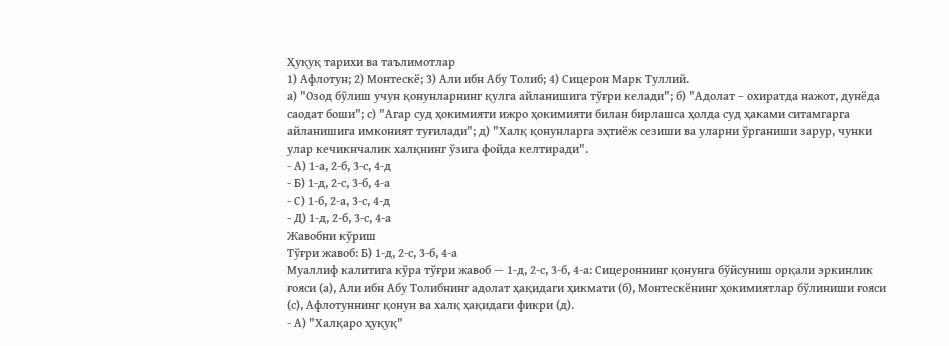Ҳуқуқ тарихи ва таълимотлар
1) Афлотун; 2) Монтескё; 3) Али ибн Абу Толиб; 4) Сицерон Марк Туллий.
а) "Озод бўлиш учун қонунларнинг қулга айланишига тўғри келади"; б) "Адолат – охиратда нажот, дунёда саодат боши"; с) "Агар суд ҳокимияти ижро ҳокимияти билан бирлашса ҳолда суд ҳаками ситамгарга айланишига имконият туғилади"; д) "Халқ қонунларга эҳтиёж сезиши ва уларни ўрганиши зарур, чунки улар кечикнчалик халқнинг ўзига фойда келтиради".
- А) 1-а, 2-б, 3-с, 4-д
- Б) 1-д, 2-с, 3-б, 4-а
- С) 1-б, 2-а, 3-с, 4-д
- Д) 1-д, 2-б, 3-с, 4-а
Жавобни кўриш
Тўғри жавоб: Б) 1-д, 2-с, 3-б, 4-а
Муаллиф калитига кўра тўғри жавоб — 1-д, 2-с, 3-б, 4-а: Сицероннинг қонунга бўйсуниш орқали эркинлик ғояси (а), Али ибн Абу Толибнинг адолат ҳақидаги ҳикмати (б), Монтескёнинг ҳокимиятлар бўлиниши ғояси (с), Афлотуннинг қонун ва халқ ҳақидаги фикри (д).
- А) "Халқаро ҳуқуқ"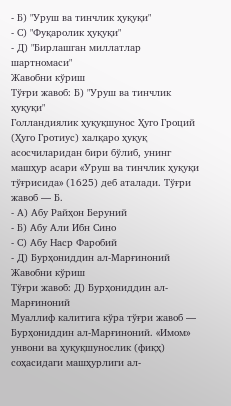- Б) "Уруш ва тинчлик ҳуқуқи"
- С) "Фуқаролик ҳуқуқи"
- Д) "Бирлашган миллатлар шартномаси"
Жавобни кўриш
Тўғри жавоб: Б) "Уруш ва тинчлик ҳуқуқи"
Голландиялик ҳуқуқшунос Ҳуго Гроций (Ҳуго Гротиус) халқаро ҳуқуқ асосчиларидан бири бўлиб, унинг машҳур асари «Уруш ва тинчлик ҳуқуқи тўғрисида» (1625) деб аталади. Тўғри жавоб — Б.
- А) Абу Райҳон Беруний
- Б) Абу Али Ибн Сино
- С) Абу Наср Фаробий
- Д) Бурҳониддин ал-Марғиноний
Жавобни кўриш
Тўғри жавоб: Д) Бурҳониддин ал-Марғиноний
Муаллиф калитига кўра тўғри жавоб — Бурҳониддин ал-Марғиноний. «Имом» унвони ва ҳуқуқшунослик (фиқҳ) соҳасидаги машҳурлиги ал-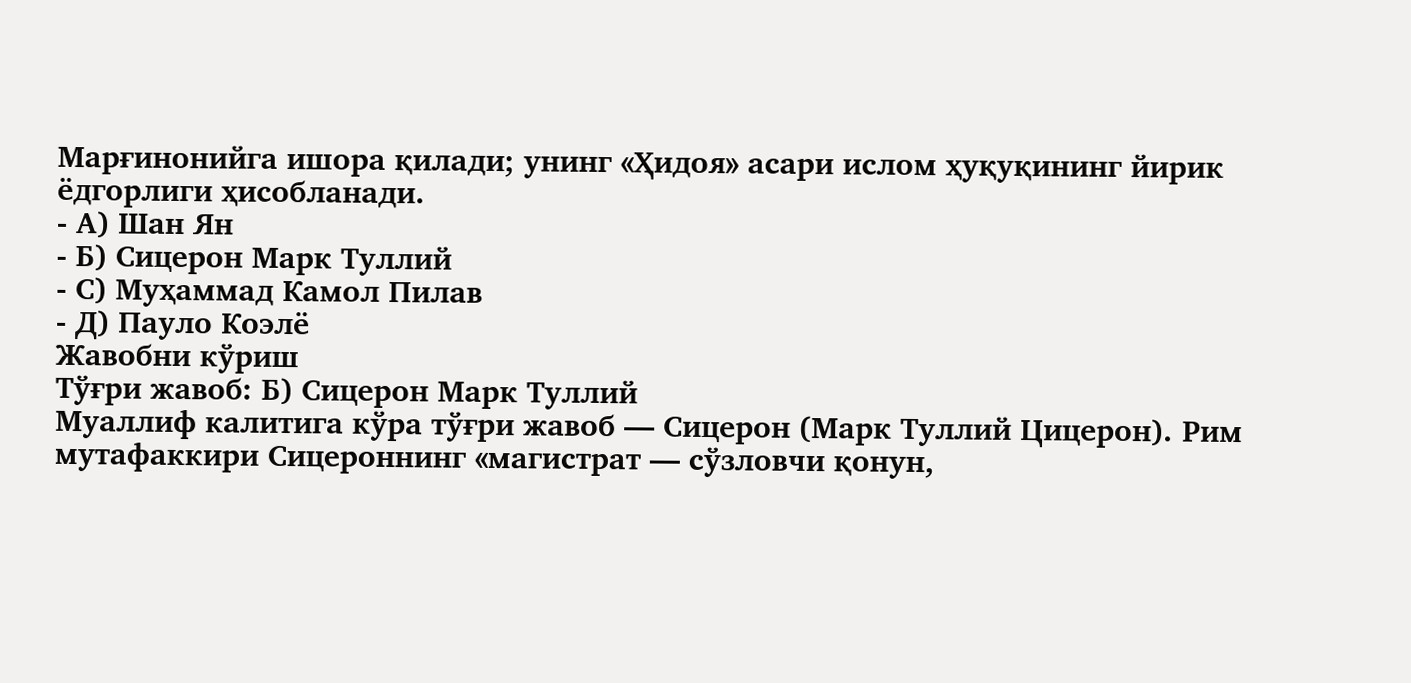Марғинонийга ишора қилади; унинг «Ҳидоя» асари ислом ҳуқуқининг йирик ёдгорлиги ҳисобланади.
- А) Шан Ян
- Б) Сицерон Марк Туллий
- С) Муҳаммад Камол Пилав
- Д) Пауло Коэлё
Жавобни кўриш
Тўғри жавоб: Б) Сицерон Марк Туллий
Муаллиф калитига кўра тўғри жавоб — Сицерон (Марк Туллий Цицерон). Рим мутафаккири Сицероннинг «магистрат — сўзловчи қонун,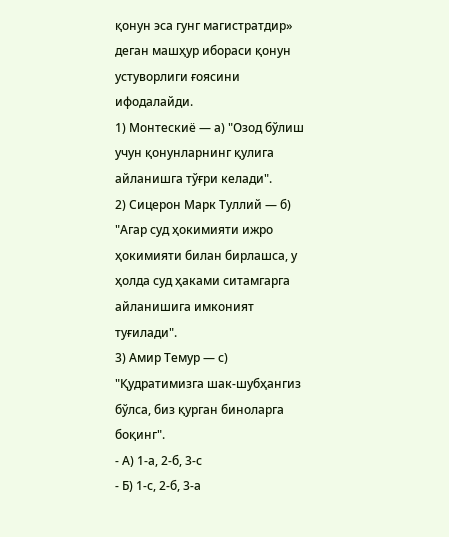қонун эса гунг магистратдир» деган машҳур ибораси қонун устуворлиги ғоясини ифодалайди.
1) Монтескиё — а) "Озод бўлиш учун қонунларнинг қулига айланишга тўғри келади".
2) Сицерон Марк Туллий — б) "Агар суд ҳокимияти ижро ҳокимияти билан бирлашса, у ҳолда суд ҳаками ситамгарга айланишига имконият туғилади".
3) Амир Темур — с) "Қудратимизга шак-шубҳангиз бўлса, биз қурган биноларга боқинг".
- А) 1-а, 2-б, 3-с
- Б) 1-с, 2-б, 3-а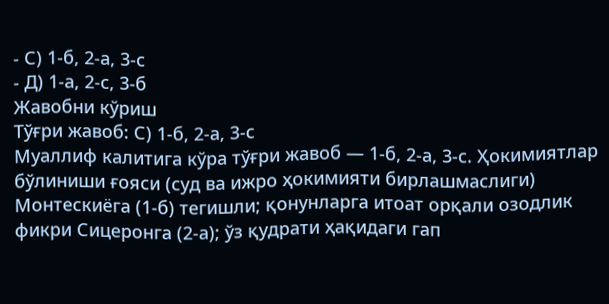- С) 1-б, 2-а, 3-с
- Д) 1-а, 2-с, 3-б
Жавобни кўриш
Тўғри жавоб: С) 1-б, 2-а, 3-с
Муаллиф калитига кўра тўғри жавоб — 1-б, 2-а, 3-с. Ҳокимиятлар бўлиниши ғояси (суд ва ижро ҳокимияти бирлашмаслиги) Монтескиёга (1-б) тегишли; қонунларга итоат орқали озодлик фикри Сицеронга (2-а); ўз қудрати ҳақидаги гап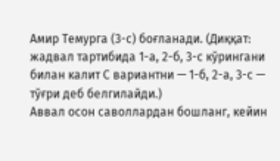Амир Темурга (3-с) боғланади. (Диққат: жадвал тартибида 1-а, 2-б, 3-с кўрингани билан калит С вариантни — 1-б, 2-а, 3-с — тўғри деб белгилайди.)
Аввал осон саволлардан бошланг, кейин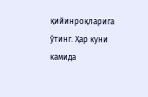қийинроқларига ўтинг. Ҳар куни камида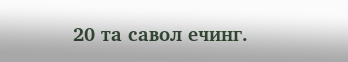20 та савол ечинг.